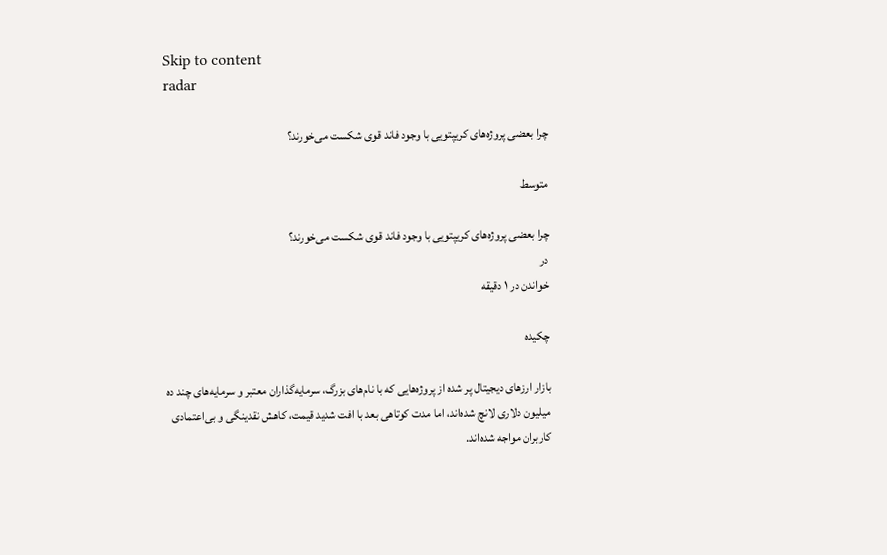Skip to content
radar

چرا بعضی پروژه‌های کریپتویی با وجود فاند قوی شکست می‌خورند؟

متوسط

چرا بعضی پروژه‌های کریپتویی با وجود فاند قوی شکست می‌خورند؟
در
خواندن در ۱ دقیقه

چکیده

بازار ارزهای دیجیتال پر شده از پروژه‌هایی که با نام‌های بزرگ، سرمایه‌گذاران معتبر و سرمایه‌های چند ده میلیون دلاری لانچ شده‌اند، اما مدت کوتاهی بعد با افت شدید قیمت، کاهش نقدینگی و بی‌اعتمادی کاربران مواجه شده‌اند.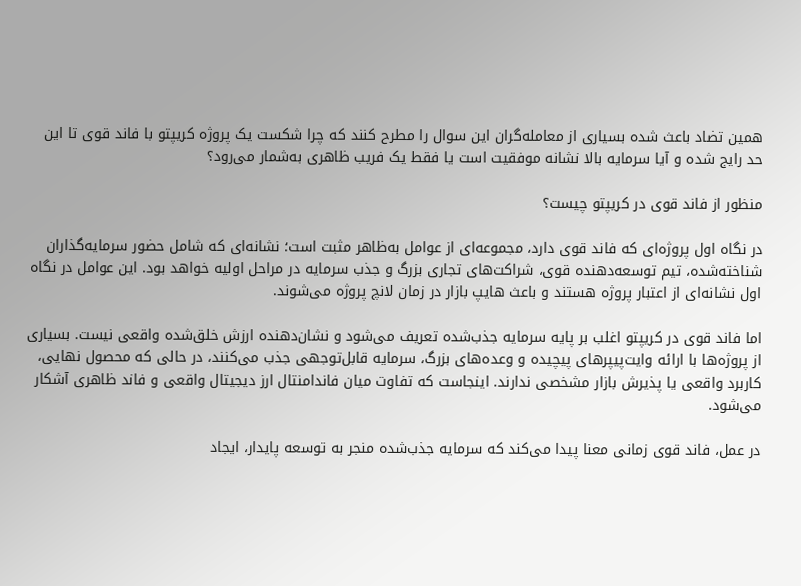همین تضاد باعث شده بسیاری از معامله‌گران این سوال را مطرح کنند که چرا شکست یک پروژه کریپتو با فاند قوی تا این حد رایج شده و آیا سرمایه بالا نشانه موفقیت است یا فقط یک فریب ظاهری به‌شمار می‌رود؟

منظور از فاند قوی در کریپتو چیست؟

در نگاه اول پروژه‌ای که فاند قوی دارد، مجموعه‌ای از عوامل به‌ظاهر مثبت است؛ نشانه‌ای که شامل حضور سرمایه‌گذاران شناخته‌شده، تیم توسعه‌دهنده قوی، شراکت‌های تجاری بزرگ و جذب سرمایه در مراحل اولیه خواهد بود. این عوامل در نگاه اول نشانه‌ای از اعتبار پروژه هستند و باعث هایپ بازار در زمان لانچ پروژه می‌شوند.

اما فاند قوی در کریپتو اغلب بر پایه سرمایه جذب‌شده تعریف می‌شود و نشان‌دهنده ارزش خلق‌شده واقعی نیست. بسیاری از پروژه‌ها با ارائه وایت‌پیپرهای پیچیده و وعده‌های بزرگ، سرمایه قابل‌توجهی جذب می‌کنند، در حالی که محصول نهایی، کاربرد واقعی یا پذیرش بازار مشخصی ندارند. اینجاست که تفاوت میان فاندامنتال ارز دیجیتال واقعی و فاند ظاهری آشکار می‌شود.

در عمل، فاند قوی زمانی معنا پیدا می‌کند که سرمایه جذب‌شده منجر به توسعه پایدار، ایجاد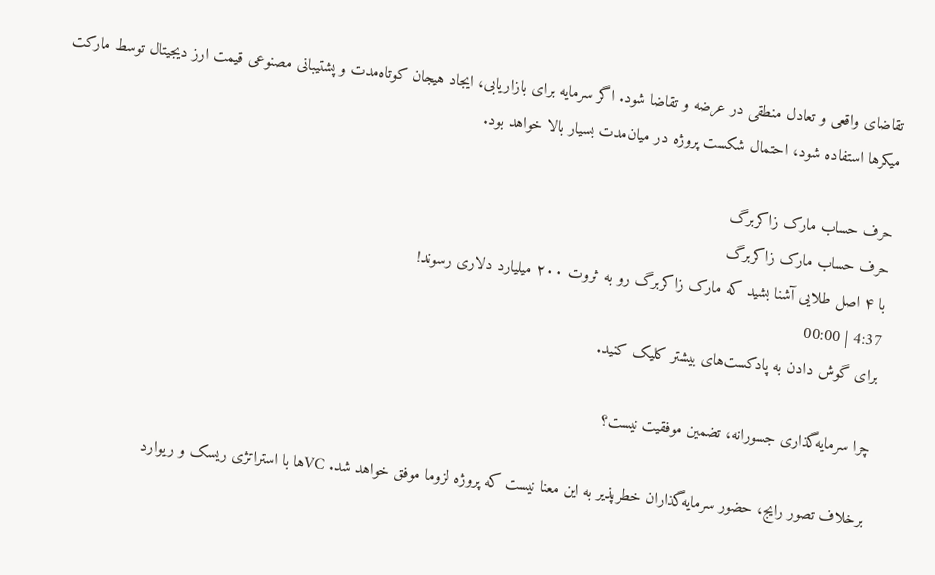تقاضای واقعی و تعادل منطقی در عرضه و تقاضا شود. اگر سرمایه برای بازاریابی، ایجاد هیجان کوتاه‌مدت و پشتیبانی مصنوعی قیمت ارز دیجیتال توسط مارکت میکرها استفاده شود، احتمال شکست پروژه در میان‌مدت بسیار بالا خواهد بود.

حرف حساب مارک زاکربرگ
حرف حساب مارک زاکربرگ
با ۴ اصل طلایی آشنا بشید که مارک زاکربرگ رو به ثروت ۲۰۰ میلیارد دلاری رسوند!
4:37 | 00:00
برای گوش دادن به پادکست‌های بیشتر کلیک کنید.

چرا سرمایه‌گذاری جسورانه، تضمین موفقیت نیست؟

برخلاف تصور رایج، حضور سرمایه‌گذاران خطرپذیر به این معنا نیست که پروژه لزوما موفق خواهد شد. VCها با استراتژی ریسک و ریوارد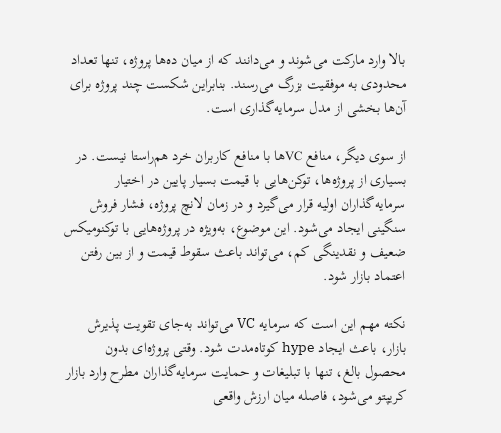بالا وارد مارکت می‌شوند و می‌دانند که از میان ده‌ها پروژه، تنها تعداد محدودی به موفقیت بزرگ می‌رسند. بنابراین شکست چند پروژه برای آن‌ها بخشی از مدل سرمایه‌گذاری است.

از سوی دیگر، منافع VCها با منافع کاربران خرد هم‌راستا نیست. در بسیاری از پروژه‌ها، توکن‌هایی با قیمت بسیار پایین در اختیار سرمایه‌گذاران اولیه قرار می‌گیرد و در زمان لانچ پروژه، فشار فروش سنگینی ایجاد می‌شود. این موضوع، به‌ویژه در پروژه‌هایی با توکنومیکس ضعیف و نقدینگی کم، می‌تواند باعث سقوط قیمت و از بین رفتن اعتماد بازار شود.

نکته مهم این است که سرمایه VC می‌تواند به‌جای تقویت پذیرش بازار، باعث ایجاد hype کوتاه‌مدت شود. وقتی پروژه‌ای بدون محصول بالغ، تنها با تبلیغات و حمایت سرمایه‌گذاران مطرح وارد بازار کریپتو می‌شود، فاصله میان ارزش واقعی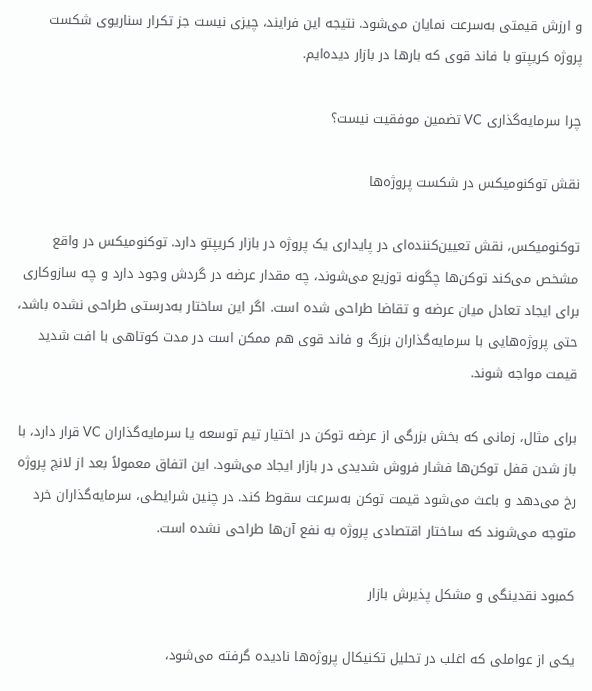و ارزش قیمتی به‌سرعت نمایان می‌شود. نتیجه این فرایند، چیزی نیست جز تکرار سناریوی شکست پروژه کریپتو با فاند قوی که بارها در بازار دیده‌ایم.

چرا سرمایه‌گذاری VC تضمین موفقیت نیست؟

نقش توکنومیکس در شکست پروژه‌ها

توکنومیکس، نقش تعیین‌کننده‌ای در پایداری یک پروژه در بازار کریپتو دارد. توکنومیکس در واقع مشخص می‌کند توکن‌ها چگونه توزیع می‌شوند، چه مقدار عرضه در گردش وجود دارد و چه سازوکاری برای ایجاد تعادل میان عرضه و تقاضا طراحی شده است. اگر این ساختار به‌درستی طراحی نشده باشد، حتی پروژه‌هایی با سرمایه‌گذاران بزرگ و فاند قوی هم ممکن است در مدت کوتاهی با افت شدید قیمت مواجه شوند.

برای مثال، زمانی که بخش بزرگی از عرضه توکن در اختیار تیم توسعه یا سرمایه‌گذاران VC قرار دارد، با باز شدن قفل توکن‌ها فشار فروش شدیدی در بازار ایجاد می‌شود. این اتفاق معمولاً بعد از لانچ پروژه رخ می‌دهد و باعث می‌شود قیمت توکن به‌سرعت سقوط کند. در چنین شرایطی، سرمایه‌گذاران خرد متوجه می‌شوند که ساختار اقتصادی پروژه به نفع آن‌ها طراحی نشده است.

کمبود نقدینگی و مشکل پذیرش بازار

یکی از عواملی که اغلب در تحلیل تکنیکال پروژه‌ها نادیده گرفته می‌شود،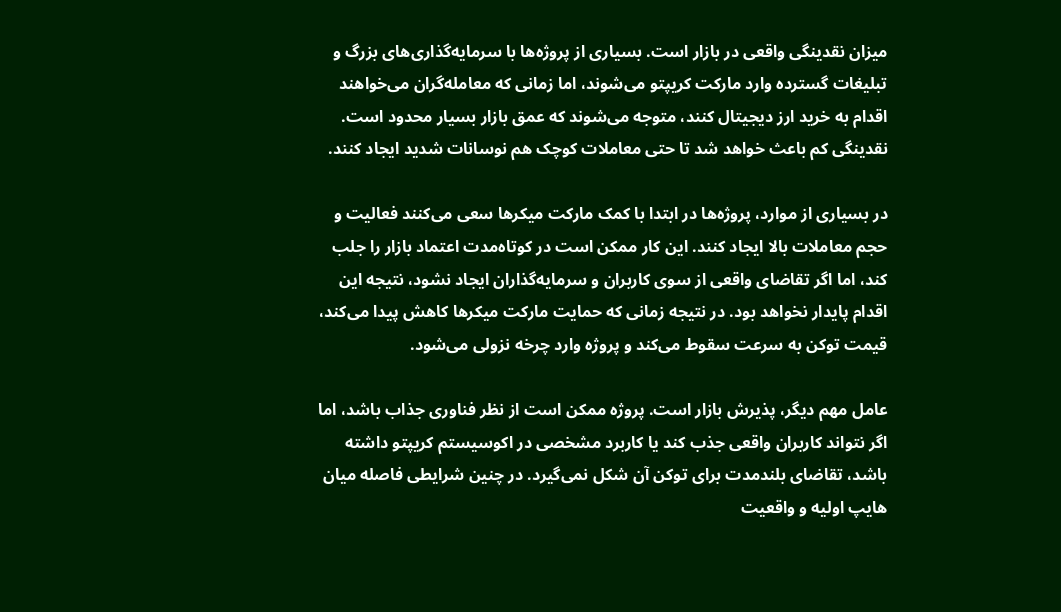میزان نقدینگی واقعی در بازار است. بسیاری از پروژه‌ها با سرمایه‌گذاری‌های بزرگ و تبلیغات گسترده وارد مارکت کریپتو می‌شوند، اما زمانی که معامله‌گران می‌خواهند اقدام به خرید ارز دیجیتال کنند، متوجه می‌شوند که عمق بازار بسیار محدود است. نقدینگی کم باعث خواهد شد تا حتی معاملات کوچک هم نوسانات شدید ایجاد کنند.

در بسیاری از موارد، پروژه‌ها در ابتدا با کمک مارکت میکرها سعی می‌کنند فعالیت و حجم معاملات بالا ایجاد کنند. این کار ممکن است در کوتاه‌مدت اعتماد بازار را جلب کند، اما اگر تقاضای واقعی از سوی کاربران و سرمایه‌گذاران ایجاد نشود، نتیجه این اقدام پایدار نخواهد بود. در نتیجه زمانی که حمایت مارکت میکرها کاهش پیدا می‌کند، قیمت توکن به سرعت سقوط می‌کند و پروژه وارد چرخه نزولی می‌شود.

عامل مهم دیگر، پذیرش بازار است. پروژه ممکن است از نظر فناوری جذاب باشد، اما اگر نتواند کاربران واقعی جذب کند یا کاربرد مشخصی در اکوسیستم کریپتو داشته باشد، تقاضای بلندمدت برای توکن آن شکل نمی‌گیرد. در چنین شرایطی فاصله میان هایپ اولیه و واقعیت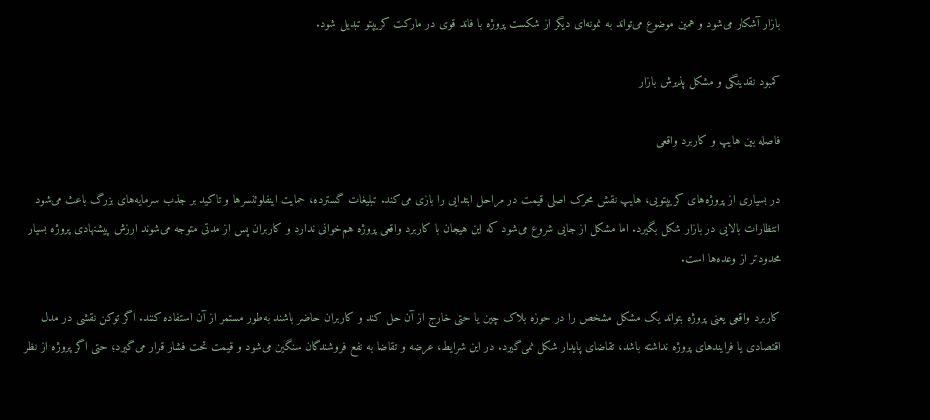بازار آشکار می‌شود و همین موضوع می‌تواند به نمونه‌ای دیگر از شکست پروژه با فاند قوی در مارکت کریپتو تبدیل شود.

کمبود نقدینگی و مشکل پذیرش بازار

فاصله بین هایپ و کاربرد واقعی

در بسیاری از پروژه‌های کریپتویی، هایپ نقش محرک اصلی قیمت در مراحل ابتدایی را بازی می‌کند. تبلیغات گسترده، حمایت اینفلوئنسرها و تاکید بر جذب سرمایه‌های بزرگ باعث می‌شود انتظارات بالایی در بازار شکل بگیرد. اما مشکل از جایی شروع می‌شود که این هیجان با کاربرد واقعی پروژه هم‌خوانی ندارد و کاربران پس از مدتی متوجه می‌شوند ارزش پیشنهادی پروژه بسیار محدودتر از وعده‌ها است.

کاربرد واقعی یعنی پروژه بتواند یک مشکل مشخص را در حوزه بلاک چین یا حتی خارج از آن حل کند و کاربران حاضر باشند به‌طور مستمر از آن استفاده کنند. اگر توکن نقشی در مدل اقتصادی یا فرایندهای پروژه نداشته باشد، تقاضای پایدار شکل نمی‌گیرد. در این شرایط، عرضه و تقاضا به نفع فروشندگان سنگین می‌شود و قیمت تحت فشار قرار می‌گیرد؛ حتی اگر پروژه از نظر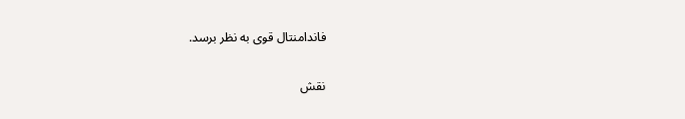فاندامنتال قوی به نظر برسد.

نقش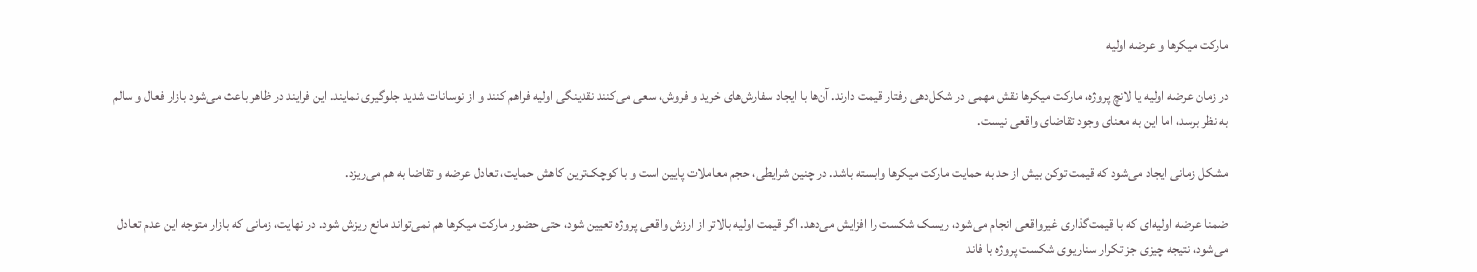مارکت میکرها و عرضه اولیه

در زمان عرضه اولیه یا لانچ پروژه، مارکت میکرها نقش مهمی در شکل‌دهی رفتار قیمت دارند. آن‌ها با ایجاد سفارش‌های خرید و فروش، سعی می‌کنند نقدینگی اولیه فراهم کنند و از نوسانات شدید جلوگیری نمایند. این فرایند در ظاهر باعث می‌شود بازار فعال و سالم به نظر برسد، اما این به معنای وجود تقاضای واقعی نیست.

مشکل زمانی ایجاد می‌شود که قیمت توکن بیش از حد به حمایت مارکت میکرها وابسته باشد. در چنین شرایطی، حجم معاملات پایین است و با کوچک‌ترین کاهش حمایت، تعادل عرضه و تقاضا به هم می‌ریزد.

ضمنا عرضه اولیه‌ای که با قیمت‌گذاری غیرواقعی انجام می‌شود، ریسک شکست را افزایش می‌دهد. اگر قیمت اولیه بالاتر از ارزش واقعی پروژه تعیین شود، حتی حضور مارکت میکرها هم نمی‌تواند مانع ریزش شود. در نهایت، زمانی که بازار متوجه این عدم تعادل می‌شود، نتیجه چیزی جز تکرار سناریوی شکست پروژه با فاند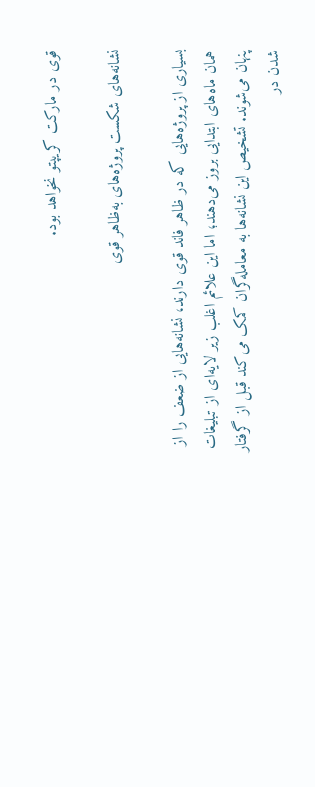قوی در مارکت کریپتو نخواهد بود.

نشانه‌های شکست پروژه‌های به‌ظاهر قوی

بسیاری از پروژه‌هایی که در ظاهر فاند قوی دارند، نشانه‌هایی از ضعف را از همان ماه‌های ابتدایی بروز می‌دهند؛ اما این علائم اغلب زیر لایه‌ای از تبلیغات پنهان می‌شوند. تشخیص این نشانه‌ها به معامله‌گران کمک می‌کند قبل از گرفتار شدن در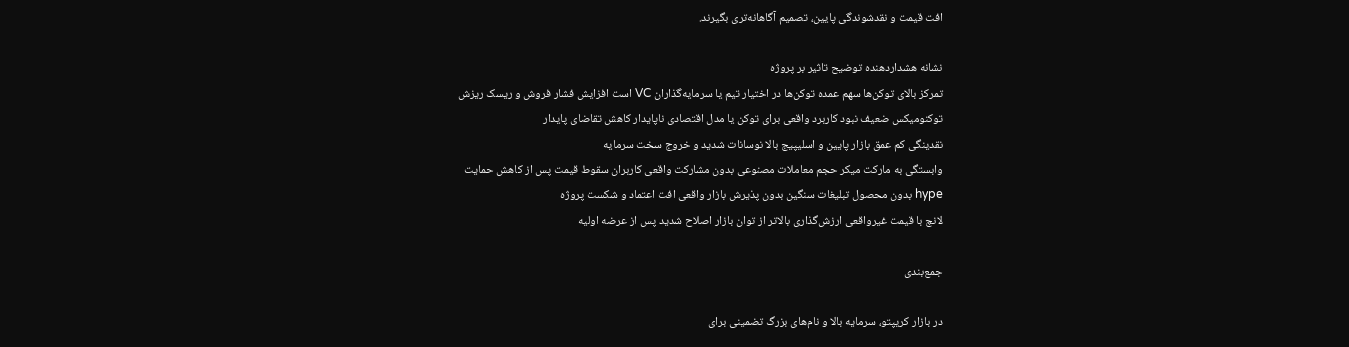افت قیمت و نقدشوندگی پایین، تصمیم آگاهانه‌تری بگیرند.

نشانه هشداردهنده توضیح تاثیر بر پروژه
تمرکز بالای توکن‌ها سهم عمده توکن‌ها در اختیار تیم یا سرمایه‌گذاران VC است افزایش فشار فروش و ریسک ریزش
توکنومیکس ضعیف نبود کاربرد واقعی برای توکن یا مدل اقتصادی ناپایدار کاهش تقاضای پایدار
نقدینگی کم عمق بازار پایین و اسلیپیج بالا نوسانات شدید و خروج سخت سرمایه
وابستگی به مارکت میکر حجم معاملات مصنوعی بدون مشارکت واقعی کاربران سقوط قیمت پس از کاهش حمایت
hype بدون محصول تبلیغات سنگین بدون پذیرش بازار واقعی افت اعتماد و شکست پروژه
لانچ با قیمت غیرواقعی ارزش‌گذاری بالاتر از توان بازار اصلاح شدید پس از عرضه اولیه

جمع‌بندی

در بازار کریپتو، سرمایه بالا و نام‌های بزرگ تضمینی برای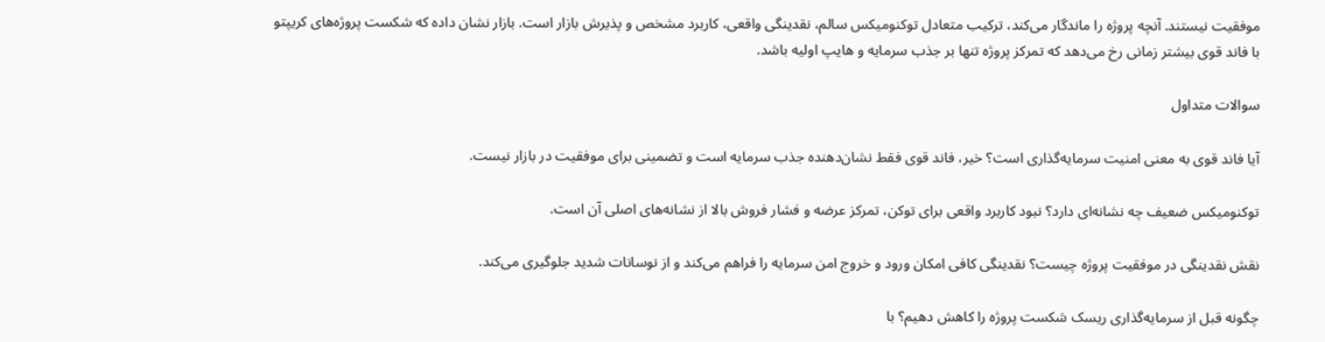موفقیت نیستند. آنچه پروژه را ماندگار می‌کند، ترکیب متعادل توکنومیکس سالم، نقدینگی واقعی، کاربرد مشخص و پذیرش بازار است. بازار نشان داده که شکست پروژه‌های کریپتو با فاند قوی بیشتر زمانی رخ می‌دهد که تمرکز پروژه تنها بر جذب سرمایه و هایپ اولیه باشد.

سوالات متداول

آیا فاند قوی به معنی امنیت سرمایه‌گذاری است؟ خیر، فاند قوی فقط نشان‌دهنده جذب سرمایه است و تضمینی برای موفقیت در بازار نیست.

توکنومیکس ضعیف چه نشانه‌ای دارد؟ نبود کاربرد واقعی برای توکن، تمرکز عرضه و فشار فروش بالا از نشانه‌های اصلی آن است.

نقش نقدینگی در موفقیت پروژه چیست؟ نقدینگی کافی امکان ورود و خروج امن سرمایه را فراهم می‌کند و از نوسانات شدید جلوگیری می‌کند.

چگونه قبل از سرمایه‌گذاری ریسک شکست پروژه را کاهش دهیم؟ با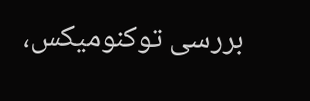بررسی توکنومیکس،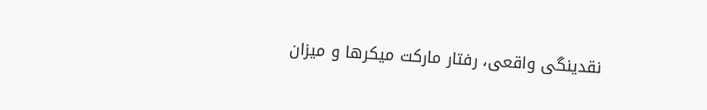نقدینگی واقعی، رفتار مارکت میکرها و میزان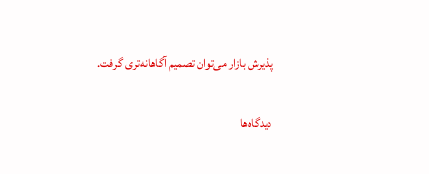پذیرش بازار می‌توان تصمیم آگاهانه‌تری گرفت.

دیدگاه‌ها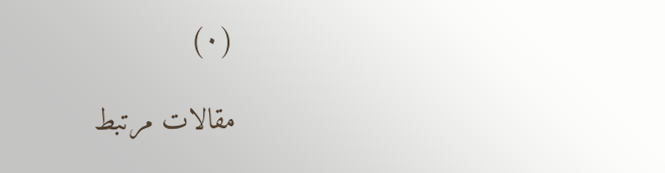(۰)

مقالات مرتبط